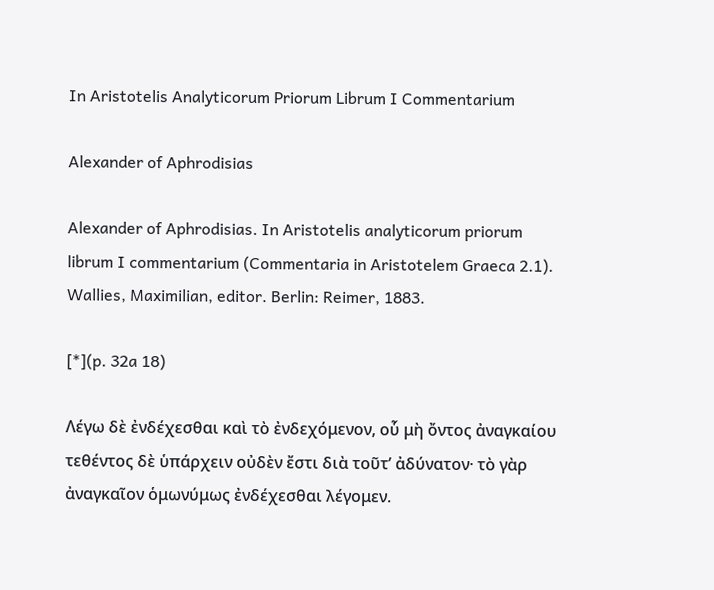In Aristotelis Analyticorum Priorum Librum I Commentarium

Alexander of Aphrodisias

Alexander of Aphrodisias. In Aristotelis analyticorum priorum librum I commentarium (Commentaria in Aristotelem Graeca 2.1). Wallies, Maximilian, editor. Berlin: Reimer, 1883.

[*](p. 32a 18)

Λέγω δὲ ἐνδέχεσθαι καὶ τὸ ἐνδεχόμενον, οὗ μὴ ὄντος ἀναγκαίου τεθέντος δὲ ὑπάρχειν οὐδὲν ἔστι διὰ τοῦτ’ ἀδύνατον· τὸ γὰρ ἀναγκαῖον ὁμωνύμως ἐνδέχεσθαι λέγομεν.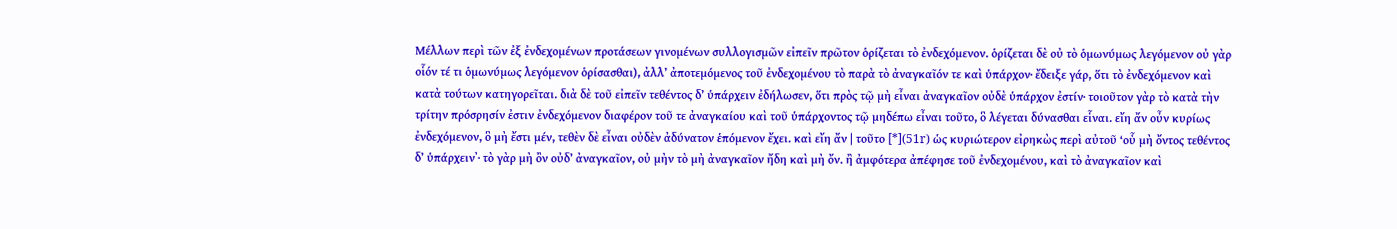Μέλλων περὶ τῶν ἐξ ἐνδεχομένων προτάσεων γινομένων συλλογισμῶν εἰπεῖν πρῶτον ὁρίζεται τὸ ἐνδεχόμενον. ὁρίζεται δὲ οὐ τὸ ὁμωνύμως λεγόμενον οὐ γὰρ οἷόν τέ τι ὁμωνύμως λεγόμενον ὁρίσασθαι), ἀλλ’ ἀποτεμόμενος τοῦ ἐνδεχομένου τὸ παρὰ τὸ ἀναγκαῖόν τε καὶ ὑπάρχον· ἔδειξε γάρ, ὅτι τὸ ἐνδεχόμενον καὶ κατὰ τούτων κατηγορεῖται. διὰ δὲ τοῦ εἰπεῖν τεθέντος δ’ ὑπάρχειν ἐδήλωσεν, ὅτι πρὸς τῷ μὴ εἶναι ἀναγκαῖον οὐδὲ ὑπάρχον ἐστίν· τοιοῦτον γὰρ τὸ κατὰ τὴν τρίτην πρόσρησίν ἐστιν ἐνδεχόμενον διαφέρον τοῦ τε ἀναγκαίου καὶ τοῦ ὑπάρχοντος τῷ μηδέπω εἶναι τοῦτο, ὃ λέγεται δύνασθαι εἷναι. εἴη ἄν οὖν κυρίως ἐνδεχόμενον, ὃ μὴ ἔστι μέν, τεθὲν δὲ εἶναι οὐδὲν ἀδύνατον ἑπόμενον ἔχει. καὶ εἴη ἄν | τοῦτο [*](51r) ὡς κυριώτερον εἰρηκὼς περὶ αὐτοῦ ‘οὗ μὴ ὄντος τεθέντος δ’ ὑπάρχειν᾿· τὸ γὰρ μὴ ὂν οὐδ’ ἀναγκαῖον, οὐ μὴν τὸ μὴ ἀναγκαῖον ἤδη καὶ μὴ ὄν. ἢ ἀμφότερα ἀπέφησε τοῦ ἐνδεχομένου, καὶ τὸ ἀναγκαῖον καὶ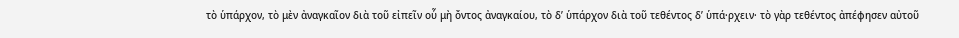τὸ ὑπάρχον, τὸ μὲν ἀναγκαῖον διὰ τοῦ εἰπεῖν οὗ μὴ ὄντος ἀναγκαίου, τὸ δ’ ὑπάρχον διὰ τοῦ τεθέντος δ’ ὑπά·ρχειν· τὸ γὰρ τεθέντος ἀπέφησεν αὐτοῦ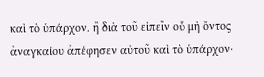καὶ τὸ ὑπάρχον. ἢ διὰ τοῦ εἰπεῖν οὗ μὴ ὄντος ἀναγκαίου ἀπέφησεν αὐτοῦ καὶ τὸ ὑπάρχον·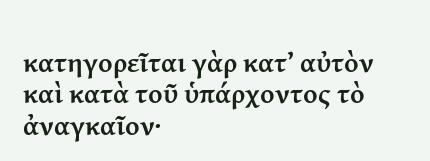κατηγορεῖται γὰρ κατ’ αὐτὸν καὶ κατὰ τοῦ ὑπάρχοντος τὸ ἀναγκαῖον·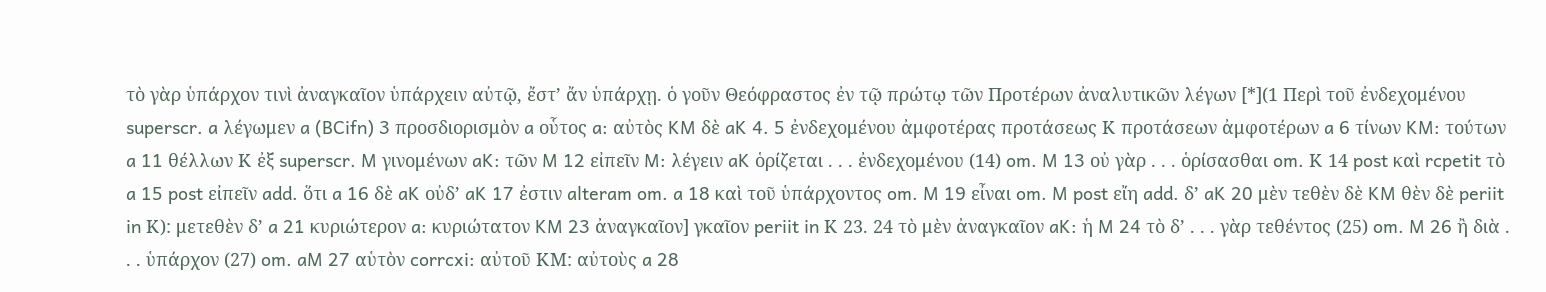τὸ γὰρ ὑπάρχον τινὶ ἀναγκαῖον ὑπάρχειν αὐτῷ, ἔστ’ ἄν ὑπάρχῃ. ὁ γοῦν Θεόφραστος ἐν τῷ πρώτῳ τῶν Προτέρων ἀναλυτικῶν λέγων [*](1 Περὶ τοῦ ἐνδεχομένου superscr. a λέγωμεν a (BCifn) 3 προσδιορισμὸν a οὗτος a: αὐτὸς KM δὲ aK 4. 5 ἐνδεχομένου ἀμφοτέρας προτάσεως Κ προτάσεων ἀμφοτέρων a 6 τίνων KM: τούτων a 11 θέλλων Κ ἐξ superscr. M γινομένων aK: τῶν M 12 εἰπεῖν M: λέγειν aK ὁρίζεται . . . ἐνδεχομένου (14) om. M 13 οὐ γὰρ . . . ὁρίσασθαι om. Κ 14 post καὶ rcpetit τὸ a 15 post εἰπεῖν add. ὅτι a 16 δὲ aK οὐδ’ aK 17 ἐστιν alteram om. a 18 καὶ τοῦ ὑπάρχοντος om. M 19 εἶναι om. M post εἴη add. δ’ aK 20 μὲν τεθὲν δὲ KM θὲν δὲ periit in Κ): μετεθὲν δ’ a 21 κυριώτερον a: κυριώτατον KM 23 ἀναγκαῖον] γκαῖον periit in Κ 23. 24 τὸ μὲν ἀναγκαῖον aK: ἡ M 24 τὸ δ’ . . . γὰρ τεθέντος (25) om. M 26 ἢ διὰ . . . ὑπάρχον (27) om. aM 27 αὑτὸν corrcxi: αὐτοῦ ΚΜ: αὐτοὺς a 28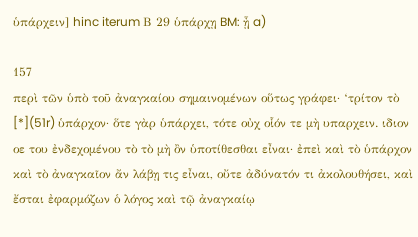ὑπάρχειν] hinc iterum Β 29 ὑπάρχῃ BM: ᾖ a)

157
περὶ τῶν ὑπὸ τοῦ ἀναγκαίου σημαινομένων οὕτως γράφει· ‘τρίτον τὸ [*](51r) ὑπάρχον· ὅτε γὰρ ὑπάρχει, τότε οὐχ οἷόν τε μὴ υπαρχειν. ιδιον οε του ἐνδεχομένου τὸ τὸ μὴ ὂν ὑποτίθεσθαι εἶναι· ἐπεὶ καὶ τὸ ὑπάρχον καὶ τὸ ἀναγκαῖον ἄν λάβῃ τις εἶναι, οὔτε ἀδύνατόν τι ἀκολουθήσει, καὶ ἔσται ἐφαρμόζων ὁ λόγος καὶ τῷ ἀναγκαίῳ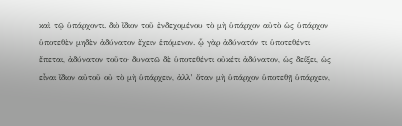καὶ τῷ ὑπάρχοντι. διὸ ἴδιον τοῦ ἐνδεχομένου τὸ μὴ ὑπάρχον αὐτὸ ὡς ὑπάρχον ὑποτεθὲν μηδὲν ἀδύνατον ἔχειν ἑπόμενον. ᾧ γὰρ ἀδύνατόν τι ὑποτεθέντι ἕπεται, ἀδύνατον τοῦτο· δυνατῶ δὲ ὑποτεθέντι οὐκέτι ἀδύνατον, ὡς δείξει, ὡς εἶναι ἴδιον αὐτοῦ οὐ τὸ μὴ ὑπάρχειν, ἀλλ’ ὅταν μὴ ὑπάρχον ὑποτεθῇ ὑπάρχειν,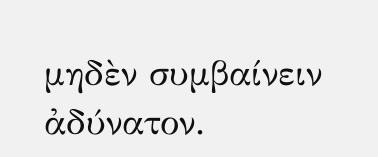μηδὲν συμβαίνειν ἀδύνατον.